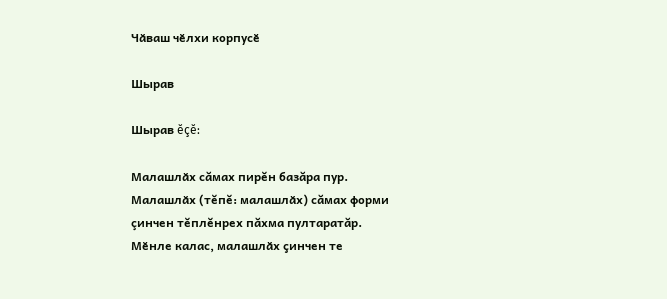Чӑваш чӗлхи корпусӗ

Шырав

Шырав ĕçĕ:

Малашлӑх сăмах пирĕн базăра пур.
Малашлӑх (тĕпĕ: малашлӑх) сăмах форми çинчен тĕплĕнрех пăхма пултаратăр.
Мӗнле калас, малашлӑх ҫинчен те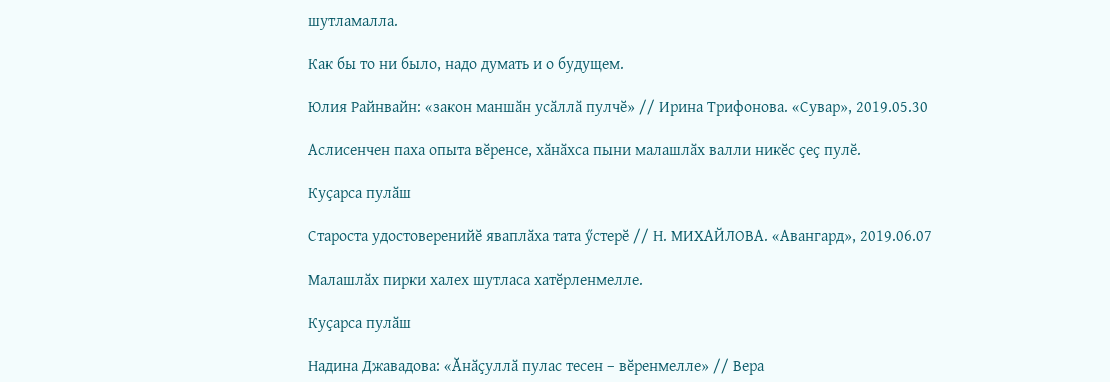шутламалла.

Как бы то ни было, надо думать и о будущем.

Юлия Райнвайн: «закон маншӑн усӑллӑ пулчӗ» // Ирина Трифонова. «Сувар», 2019.05.30

Аслисенчен паха опыта вӗренсе, хӑнӑхса пыни малашлӑх валли никӗс ҫеҫ пулӗ.

Куҫарса пулӑш

Староста удостоверенийӗ яваплӑха тата ӳстерӗ // Н. МИХАЙЛОВА. «Авангард», 2019.06.07

Малашлӑх пирки халех шутласа хатӗрленмелле.

Куҫарса пулӑш

Надина Джавадова: «Ӑнӑҫуллӑ пулас тесен – вӗренмелле» // Вера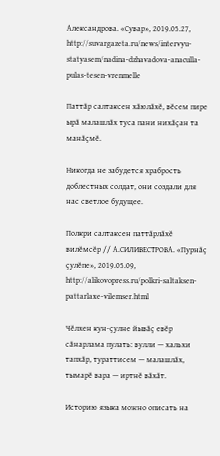Александрова. «Сувар», 2019.05.27, http://suvargazeta.ru/news/intervyu-statyasem/nadina-dzhavadova-anaculla-pulas-tesen-vrenmelle

Паттӑр салтаксен хӑюлӑхӗ, вӗсем пире ырӑ малашлӑх туса пани нихӑҫан та манӑҫмӗ.

Никогда не забудется храбрость доблестных солдат, они создали для нас светлое будущее.

Полкри салтаксен паттӑрлӑхӗ вилӗмсӗр // А.СИЛИВЕСТРОВА. «Пурнӑҫ ҫулӗпе», 2019.05.09, http://alikovopress.ru/polkri-saltaksen-pattarlaxe-vilemser.html

Чӗлхен кун-ҫулне йывӑҫ евӗр сӑнарлама пулать: вулли — хальхи тапхӑр, тураттисем — малашлӑх, тымарӗ вара — иртнӗ вӑхӑт.

Историю языка можно описать на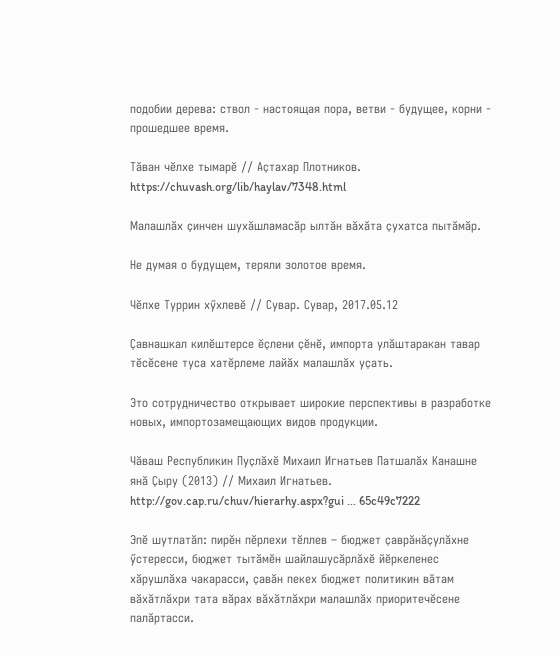подобии дерева: ствол - настоящая пора, ветви - будущее, корни - прошедшее время.

Тӑван чӗлхе тымарӗ // Аҫтахар Плотников. https://chuvash.org/lib/haylav/7348.html

Малашлӑх ҫинчен шухӑшламасӑр ылтӑн вӑхӑта ҫухатса пытӑмӑр.

Не думая о будущем, теряли золотое время.

Чӗлхе Туррин хӳхлевӗ // Сувар. Сувар, 2017.05.12

Ҫавнашкал килӗштерсе ӗҫлени ҫӗнӗ, импорта улӑштаракан тавар тӗсӗсене туса хатӗрлеме лайӑх малашлӑх уҫать.

Это сотрудничество открывает широкие перспективы в разработке новых, импортозамещающих видов продукции.

Чӑваш Республикин Пуҫлӑхӗ Михаил Игнатьев Патшалӑх Канашне янӑ Ҫыру (2013) // Михаил Игнатьев. http://gov.cap.ru/chuv/hierarhy.aspx?gui ... 65c49c7222

Эпӗ шутлатӑп: пирӗн пӗрлехи тӗллев – бюджет ҫаврӑнӑҫулӑхне ӳстересси, бюджет тытӑмӗн шайлашусӑрлӑхӗ йӗркеленес хӑрушлӑха чакарасси, ҫавӑн пекех бюджет политикин вӑтам вӑхӑтлӑхри тата вӑрах вӑхӑтлӑхри малашлӑх приоритечӗсене палӑртасси.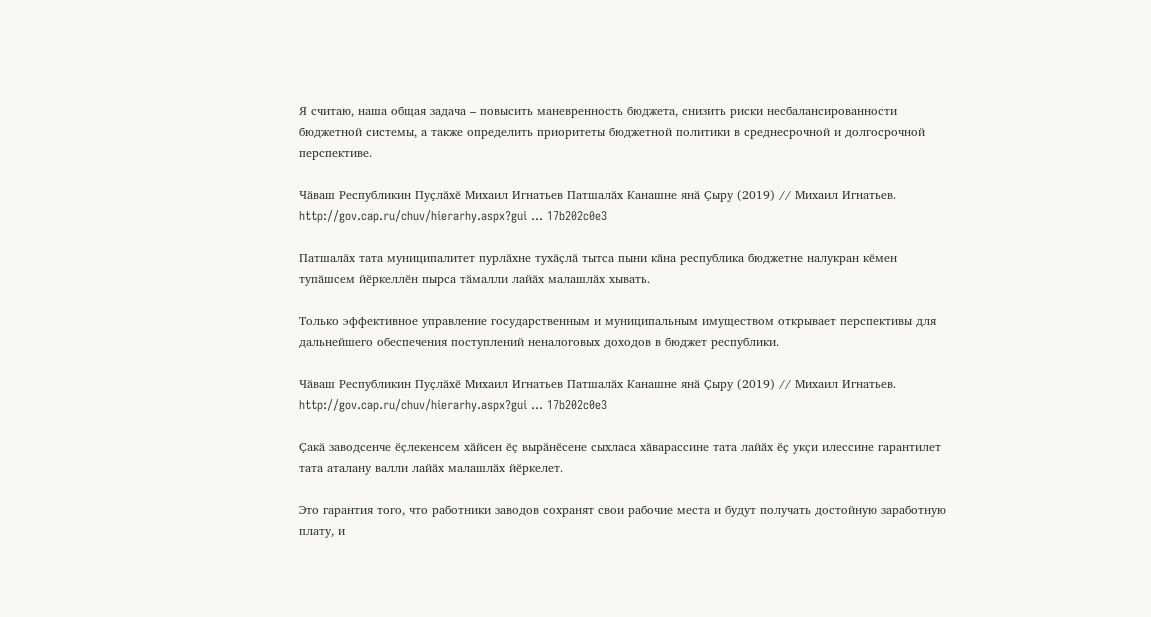Я считаю, наша общая задача – повысить маневренность бюджета, снизить риски несбалансированности бюджетной системы, а также определить приоритеты бюджетной политики в среднесрочной и долгосрочной перспективе.

Чӑваш Республикин Пуҫлӑхӗ Михаил Игнатьев Патшалӑх Канашне янӑ Ҫыру (2019) // Михаил Игнатьев. http://gov.cap.ru/chuv/hierarhy.aspx?gui ... 17b202c0e3

Патшалӑх тата муниципалитет пурлӑхне тухӑҫлӑ тытса пыни кӑна республика бюджетне налукран кӗмен тупӑшсем йӗркеллӗн пырса тӑмалли лайӑх малашлӑх хывать.

Только эффективное управление государственным и муниципальным имуществом открывает перспективы для дальнейшего обеспечения поступлений неналоговых доходов в бюджет республики.

Чӑваш Республикин Пуҫлӑхӗ Михаил Игнатьев Патшалӑх Канашне янӑ Ҫыру (2019) // Михаил Игнатьев. http://gov.cap.ru/chuv/hierarhy.aspx?gui ... 17b202c0e3

Ҫакӑ заводсенче ӗҫлекенсем хӑйсен ӗҫ вырӑнӗсене сыхласа хӑварассине тата лайӑх ӗҫ укҫи илессине гарантилет тата аталану валли лайӑх малашлӑх йӗркелет.

Это гарантия того, что работники заводов сохранят свои рабочие места и будут получать достойную заработную плату, и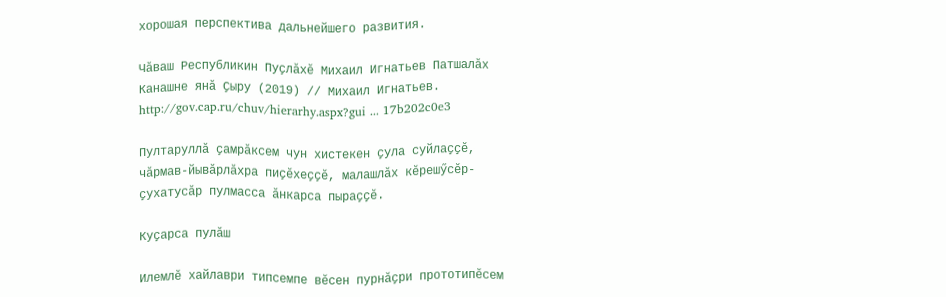хорошая перспектива дальнейшего развития.

Чӑваш Республикин Пуҫлӑхӗ Михаил Игнатьев Патшалӑх Канашне янӑ Ҫыру (2019) // Михаил Игнатьев. http://gov.cap.ru/chuv/hierarhy.aspx?gui ... 17b202c0e3

Пултаруллӑ ҫамрӑксем чун хистекен ҫула суйлаҫҫӗ, чӑрмав-йывӑрлӑхра пиҫӗхеҫҫӗ, малашлӑх кӗрешӳсӗр-ҫухатусӑр пулмасса ӑнкарса пыраҫҫӗ.

Куҫарса пулӑш

Илемлӗ хайлаври типсемпе вӗсен пурнӑҫри прототипӗсем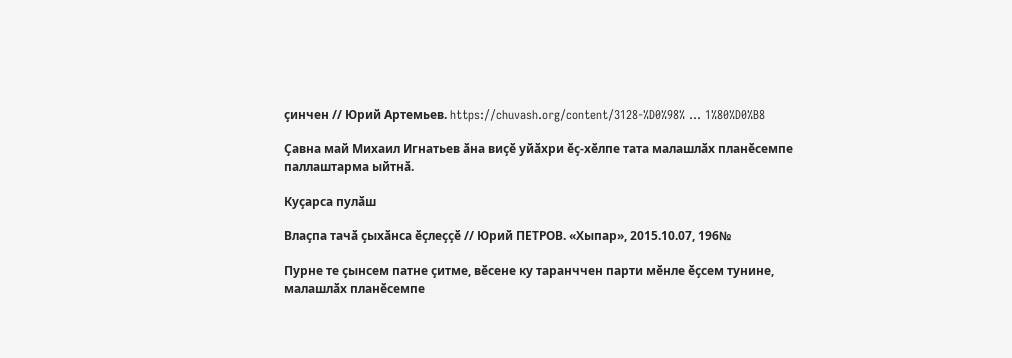ҫинчен // Юрий Артемьев. https://chuvash.org/content/3128-%D0%98% ... 1%80%D0%B8

Ҫавна май Михаил Игнатьев ӑна виҫӗ уйӑхри ӗҫ-хӗлпе тата малашлӑх планӗсемпе паллаштарма ыйтнӑ.

Куҫарса пулӑш

Влаҫпа тачӑ ҫыхӑнса ӗҫлеҫҫӗ // Юрий ПЕТРОВ. «Хыпар», 2015.10.07, 196№

Пурне те ҫынсем патне ҫитме, вӗсене ку таранччен парти мӗнле ӗҫсем тунине, малашлӑх планӗсемпе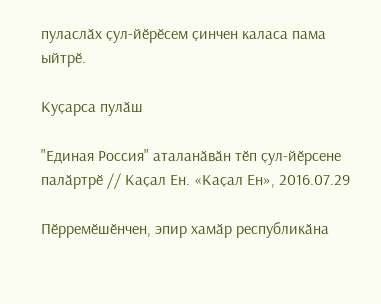пуласлӑх ҫул-йӗрӗсем ҫинчен каласа пама ыйтрӗ.

Куҫарса пулӑш

"Единая Россия" аталанӑвӑн тӗп ҫул-йӗрсене палӑртрӗ // Каҫал Ен. «Каҫал Ен», 2016.07.29

Пӗрремӗшӗнчен, эпир хамӑр республикӑна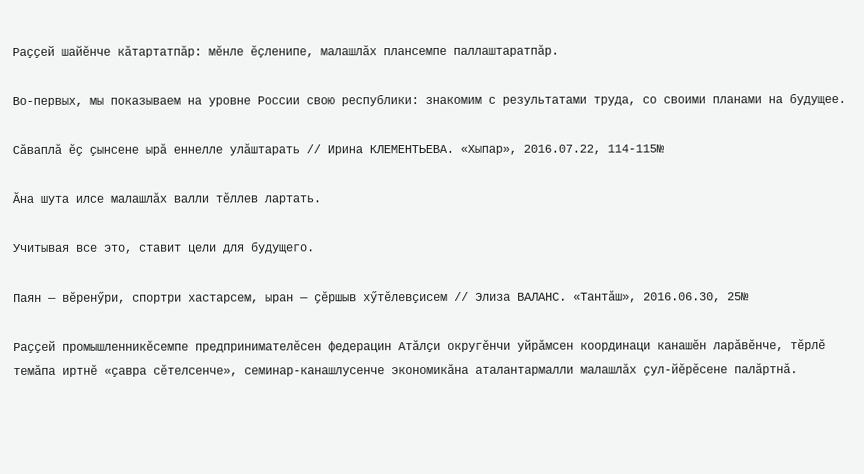Раҫҫей шайӗнче кӑтартатпӑр: мӗнле ӗҫленипе, малашлӑх плансемпе паллаштаратпӑр.

Во-первых, мы показываем на уровне России свою республики: знакомим с результатами труда, со своими планами на будущее.

Сӑваплӑ ӗҫ ҫынсене ырӑ еннелле улӑштарать // Ирина КЛЕМЕНТЬЕВА. «Хыпар», 2016.07.22, 114-115№

Ӑна шута илсе малашлӑх валли тӗллев лартать.

Учитывая все это, ставит цели для будущего.

Паян — вӗренӳри, спортри хастарсем, ыран — ҫӗршыв хӳтӗлевҫисем // Элиза ВАЛАНС. «Тантӑш», 2016.06.30, 25№

Раҫҫей промышленникӗсемпе предпринимателӗсен федерацин Атӑлҫи округӗнчи уйрӑмсен координаци канашӗн ларӑвӗнче, тӗрлӗ темӑпа иртнӗ «ҫавра сӗтелсенче», семинар-канашлусенче экономикӑна аталантармалли малашлӑх ҫул-йӗрӗсене палӑртнӑ.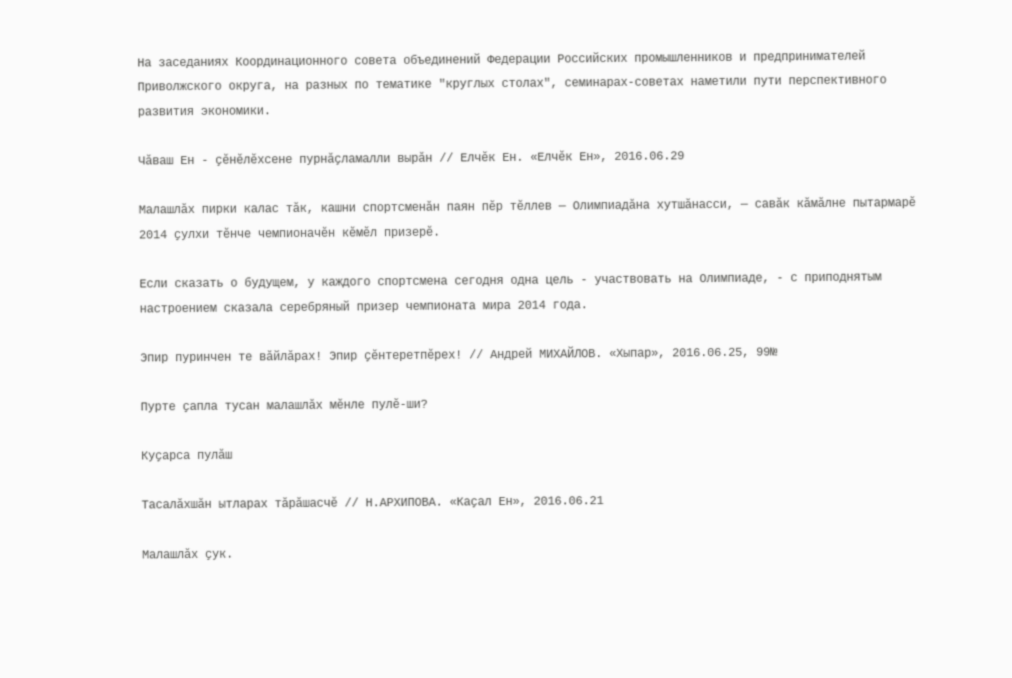На заседаниях Координационного совета объединений Федерации Российских промышленников и предпринимателей Приволжского округа, на разных по тематике "круглых столах", семинарах-советах наметили пути перспективного развития экономики.

Чӑваш Ен - ҫӗнӗлӗхсене пурнӑҫламалли вырӑн // Елчӗк Ен. «Елчӗк Ен», 2016.06.29

Малашлӑх пирки калас тӑк, кашни спортсменӑн паян пӗр тӗллев — Олимпиадӑна хутшӑнасси, — савӑк кӑмӑлне пытармарӗ 2014 ҫулхи тӗнче чемпионачӗн кӗмӗл призерӗ.

Если сказать о будущем, у каждого спортсмена сегодня одна цель - участвовать на Олимпиаде, - с приподнятым настроением сказала серебряный призер чемпионата мира 2014 года.

Эпир пуринчен те вӑйлӑрах! Эпир ҫӗнтеретпӗрех! // Андрей МИХАЙЛОВ. «Хыпар», 2016.06.25, 99№

Пурте ҫапла тусан малашлӑх мӗнле пулӗ-ши?

Куҫарса пулӑш

Тасалӑхшӑн ытларах тӑрӑшасчӗ // Н.АРХИПОВА. «Каҫал Ен», 2016.06.21

Малашлӑх ҫук.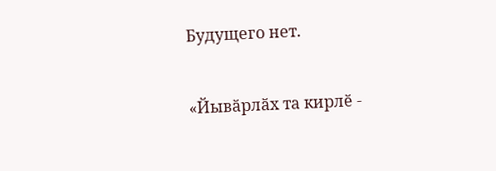Будущего нет.

«Йывӑрлӑх та кирлӗ -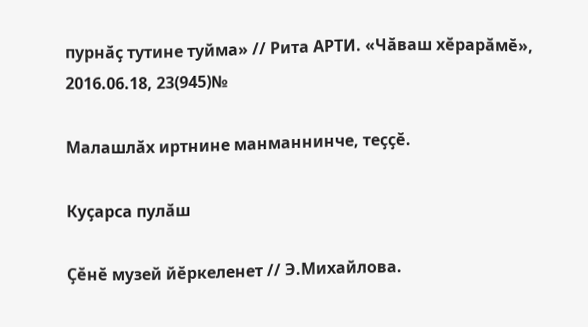пурнӑҫ тутине туйма» // Рита АРТИ. «Чӑваш хӗрарӑмӗ», 2016.06.18, 23(945)№

Малашлӑх иртнине манманнинче, теҫҫӗ.

Куҫарса пулӑш

Ҫӗнӗ музей йӗркеленет // Э.Михайлова.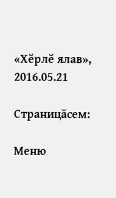«Хӗрлӗ ялав», 2016.05.21

Страницăсем:

Меню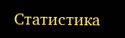Статистика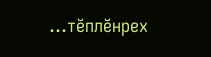...тĕплӗнрех